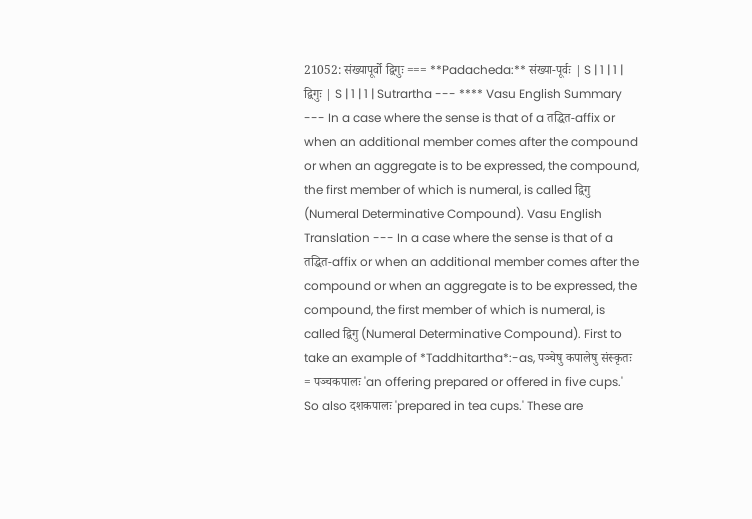21052: संख्यापूर्वो द्विगुः === **Padacheda:** संख्या-पूर्वः | S | 1 | 1 | द्विगुः | S | 1 | 1 | Sutrartha --- **** Vasu English Summary --- In a case where the sense is that of a तद्धित-affix or when an additional member comes after the compound or when an aggregate is to be expressed, the compound, the first member of which is numeral, is called द्विगु (Numeral Determinative Compound). Vasu English Translation --- In a case where the sense is that of a तद्धित-affix or when an additional member comes after the compound or when an aggregate is to be expressed, the compound, the first member of which is numeral, is called द्विगु (Numeral Determinative Compound). First to take an example of *Taddhitartha*:-as, पञ्चेषु कपालेषु संस्कृतः = पञ्चकपालः 'an offering prepared or offered in five cups.' So also दशकपालः 'prepared in tea cups.' These are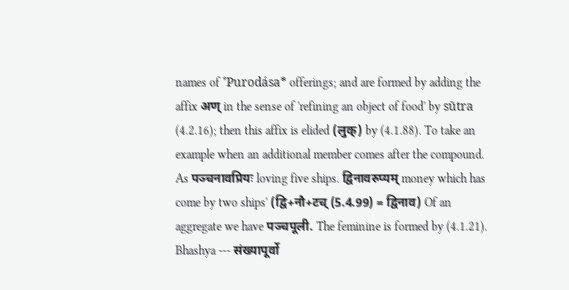names of *Purodása* offerings; and are formed by adding the affix अण् in the sense of 'refining an object of food' by sūtra (4.2.16); then this affix is elided (लुक्) by (4.1.88). To take an example when an additional member comes after the compound. As पञ्चनावप्रियः loving five ships. द्विनावरुप्यम् money which has come by two ships' (द्वि+नौ+टच् (5.4.99) = द्विनाव) Of an aggregate we have पञ्चपूली. The feminine is formed by (4.1.21). Bhashya --- संख्यापूर्वो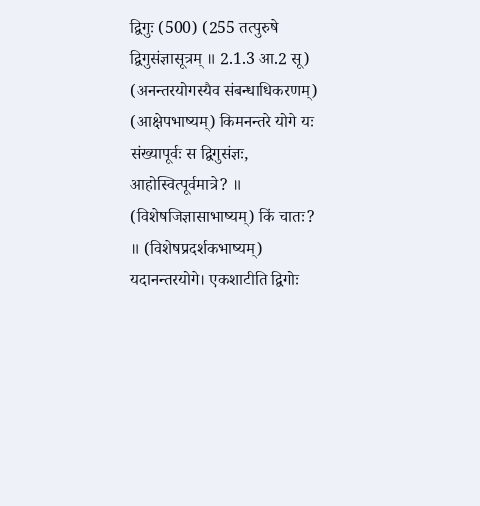द्विगुः (500) (255 तत्पुरुषे द्विगुसंज्ञासूत्रम् ॥ 2.1.3 आ.2 सू) (अनन्तरयोगस्यैव संबन्धाधिकरणम्) (आक्षेपभाष्यम्) किमनन्तरे योगे यः संख्यापूर्वः स द्विगुसंज्ञः, आहोस्वित्पूर्वमात्रे? ॥ (विशेषजिज्ञासाभाष्यम्) किं चातः? ॥ (विशेषप्रदर्शकभाष्यम्) यदानन्तरयोगे। एकशाटीति द्विगोः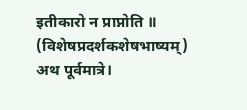इतीकारो न प्राप्नोति ॥ (विशेषप्रदर्शकशेषभाष्यम्) अथ पूर्वमात्रे।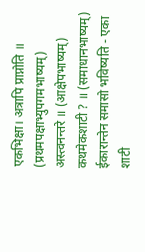एकभिक्षा। अत्रापि प्राप्नोति ॥ (प्रथमपक्षाभ्युपगमभाष्यम्) अस्त्वनन्तरे ॥ (आक्षेपभाष्यम्) कथमेकशाटी ? ॥ (समाधानभाष्यम्) ईकारान्तेन समासो भविष्यति - एका शाटी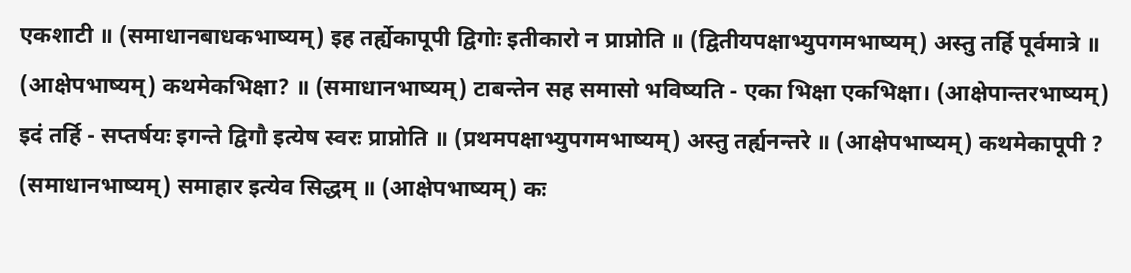एकशाटी ॥ (समाधानबाधकभाष्यम्) इह तर्ह्येकापूपी द्विगोः इतीकारो न प्राप्नोति ॥ (द्वितीयपक्षाभ्युपगमभाष्यम्) अस्तु तर्हि पूर्वमात्रे ॥ (आक्षेपभाष्यम्) कथमेकभिक्षा? ॥ (समाधानभाष्यम्) टाबन्तेन सह समासो भविष्यति - एका भिक्षा एकभिक्षा। (आक्षेपान्तरभाष्यम्) इदं तर्हि - सप्तर्षयः इगन्ते द्विगौ इत्येष स्वरः प्राप्नोति ॥ (प्रथमपक्षाभ्युपगमभाष्यम्) अस्तु तर्ह्यनन्तरे ॥ (आक्षेपभाष्यम्) कथमेकापूपी ? (समाधानभाष्यम्) समाहार इत्येव सिद्धम् ॥ (आक्षेपभाष्यम्) कः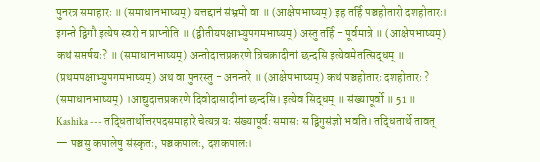पुनरत्र समाहारः ॥ (समाधानभाष्यम्) यत्तद्दानं संभ्रमो वा ॥ (आक्षेपभाष्यम्) इह तर्हि पञ्चहोतारो दशहोतारः। इगन्ते द्विगौ इत्येष स्वरो न प्राप्नोति ॥ (द्वीतीयपक्षाभ्युपगमभाष्यम्) अस्तु तर्हि - पूर्वमात्रे ॥ (आक्षेपभाष्यम्) कथं सप्तर्षयः? ॥ (समाधानभाष्यम्) अन्तोदात्तप्रकरणे त्रिचक्रादीनां छन्दसि इत्येवमेतत्सिद्धम् ॥ (प्रथमपक्षाभ्युपगमभाष्यम्) अथ वा पुनरस्तु - अनन्तरे ॥ (आक्षेपभाष्यम्) कथं पञ्चहोतारः दशहोतारः ? (समाधानभाष्यम्) ।आद्युदात्तप्रकरणे दिवोदासादीनां छन्दसि। इत्येव सिद्धम् ॥ संख्यापूर्वो ॥ 51 ॥ Kashika --- तद्धितार्थोत्तरपदसमाहारे चेत्यत्र यः संख्यापूर्वः समासः स द्विगुसंज्ञो भवति। तद्धितार्थे तावत् — पञ्चसु कपालेषु संस्कृतः, पञ्चकपालः, दशकपालः।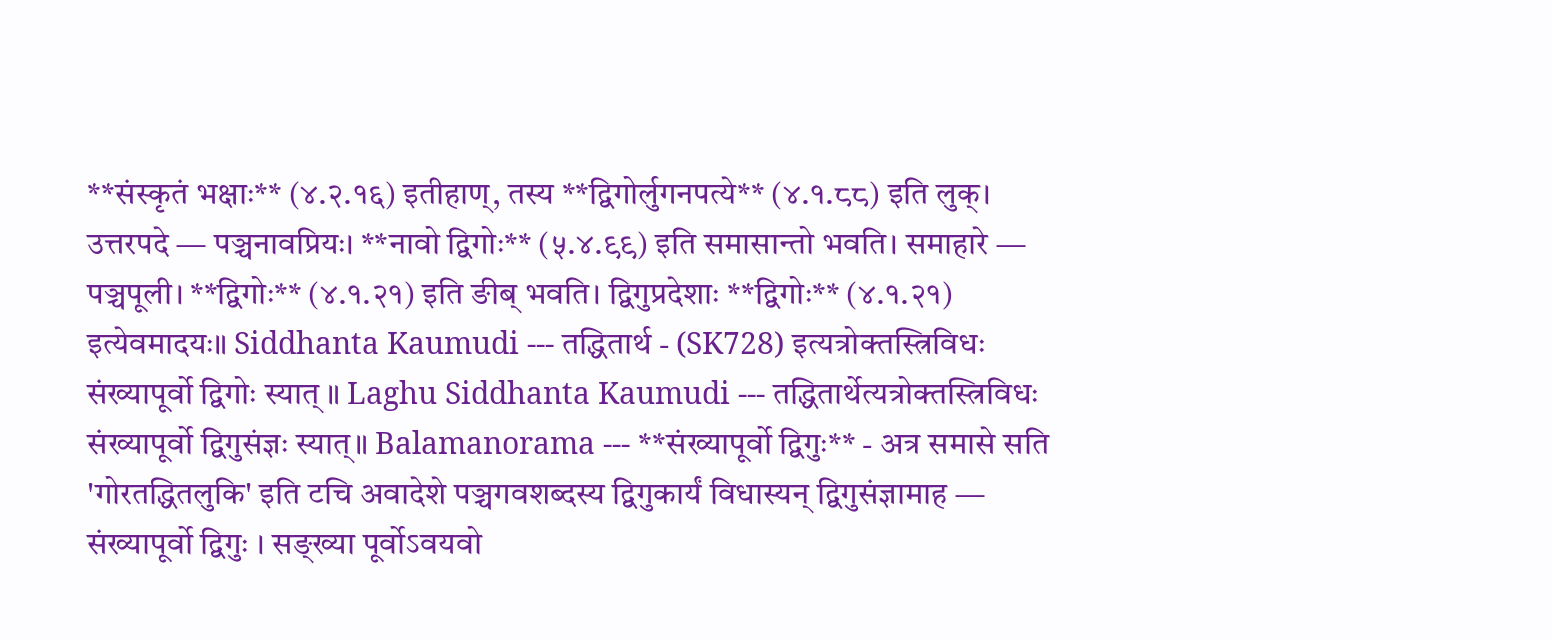**संस्कृतं भक्षाः** (४.२.१६) इतीहाण्, तस्य **द्विगोर्लुगनपत्ये** (४.१.८८) इति लुक्। उत्तरपदे — पञ्चनावप्रियः। **नावो द्विगोः** (५.४.९९) इति समासान्तो भवति। समाहारे — पञ्चपूली। **द्विगोः** (४.१.२१) इति ङीब् भवति। द्विगुप्रदेशाः **द्विगोः** (४.१.२१) इत्येवमादयः॥ Siddhanta Kaumudi --- तद्धितार्थ - (SK728) इत्यत्रोक्तस्त्रिविधः संख्यापूर्वो द्विगोः स्यात् ॥ Laghu Siddhanta Kaumudi --- तद्धितार्थेत्यत्रोक्तस्त्रिविधः संख्यापूर्वो द्विगुसंज्ञः स्यात्॥ Balamanorama --- **संख्यापूर्वो द्विगुः** - अत्र समासे सति 'गोरतद्धितलुकि' इति टचि अवादेशे पञ्चगवशब्दस्य द्विगुकार्यं विधास्यन् द्विगुसंज्ञामाह — संख्यापूर्वो द्विगुः । सङ्ख्या पूर्वोऽवयवो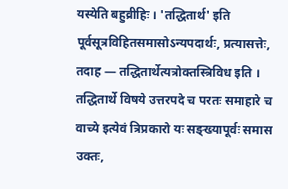यस्येति बहुव्रीहिः । 'तद्धितार्थ' इति पूर्वसूत्रविहितसमासोऽन्यपदार्थः, प्रत्यासत्तेः, तदाह — तद्धितार्थेत्यत्रोक्तस्त्रिविध इति । तद्धितार्थे विषये उत्तरपदे च परतः समाहारे च वाच्ये इत्येवं त्रिप्रकारो यः सङ्ख्यापूर्वः समास उक्तः,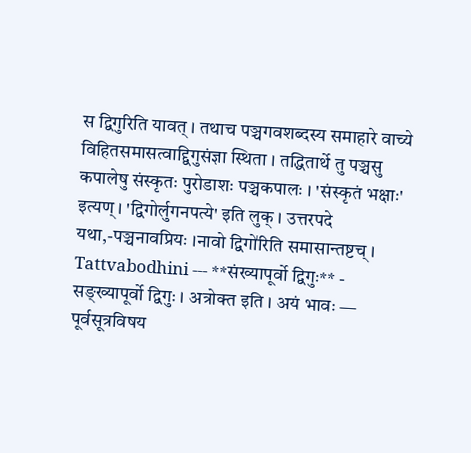स द्विगुरिति यावत् । तथाच पञ्चगवशब्दस्य समाहारे वाच्ये विहितसमासत्वाद्द्विगुसंज्ञा स्थिता । तद्धितार्थे तु पञ्चसु कपालेषु संस्कृतः पुरोडाशः पञ्चकपालः । 'संस्कृतं भक्षाः' इत्यण् । 'द्विगोर्लुगनपत्ये' इति लुक् । उत्तरपदे यथा,-पञ्चनावप्रियः ।नावो द्विगो॑रिति समासान्तष्टच् । Tattvabodhini --- **संख्यापूर्वो द्विगुः** - सङ्ख्यापूर्वो द्विगुः । अत्रोक्त इति । अयं भावः — पूर्वसूत्रविषय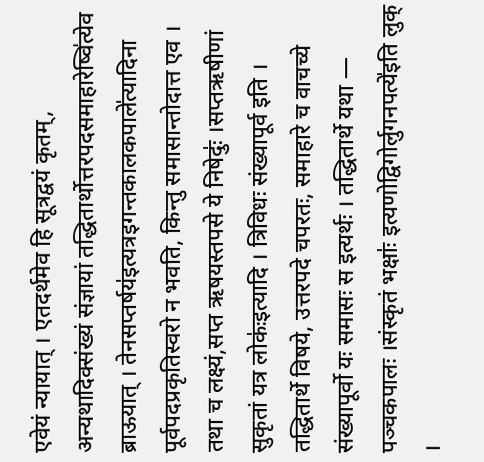एवेयं न्यायात् । एतदर्थमेव हि सूत्रद्वयं कृतम्, अन्यथादिक्संख्यं संज्ञायां तद्धितार्थोत्तरपदसमाहारेष्वि॑त्येव ब्राऊयात् । तेनसप्तर्षय॑इत्यत्रइगन्तकालकपाले॑त्यादिना पूर्वपदप्रकृतिस्वरो न भवति, किन्तु समासान्तोदात्त एव । तथा च लक्ष्यं,सप्त ऋषयस्तपसे ये निषेदुः॑ ।सप्तऋषीणां सुकृतां यत्र लोकः॑इत्यादि । त्रिविधः संख्यापूर्व इति । तद्धितार्थे विषये, उत्तरपदे चपरतः, समाहारे च वाचच्ये संख्यापूर्वो यः समासः स इत्यर्थः । तद्धितार्थे यथा — पञ्चकपालः ।संस्कृतं भक्षाः॑ इत्यणोद्विगोर्लुगनपत्ये॑इति लुक् ।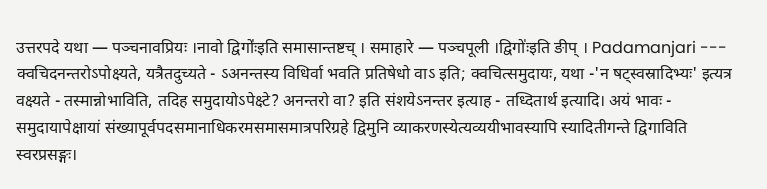उत्तरपदे यथा — पञ्चनावप्रियः ।नावो द्विगोः॑इति समासान्तष्टच् । समाहारे — पञ्चपूली ।द्विगोः॑इति ङीप् । Padamanjari --- क्वचिदनन्तरोऽपोक्ष्यते, यत्रैतदुच्यते - ऽअनन्तस्य विधिर्वा भवति प्रतिषेधो वाऽ इति; क्वचित्समुदायः, यथा -'न षट्स्वस्रादिभ्यः' इत्यत्र वक्ष्यते - तस्मान्नोभाविति, तदिह समुदायोऽपेक्ष्टे? अनन्तरो वा? इति संशयेऽनन्तर इत्याह - तध्दितार्थ इत्यादि। अयं भावः - समुदायापेक्षायां संख्यापूर्वपदसमानाधिकरमसमासमात्रपरिग्रहे द्विमुनि व्याकरणस्येत्यव्ययीभावस्यापि स्यादितीगन्ते द्विगाविति स्वरप्रसङ्गः।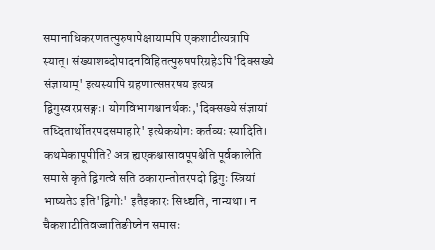समानाधिकरणतत्पुरुषापेक्षायामपि एकशाटीत्यत्रापि स्यात्। संख्याशब्दोपादनविहितत्पुरुषपरिग्रहेऽपि'दिक्सख्ये संज्ञायाम्' इत्यस्यापि ग्रहणात्सप्तरषय इत्यत्र द्विगुस्वरप्रसङ्गः। योगविभागश्चानर्थकः,'दिक्सख्ये संज्ञायां तध्दितार्थोतरपदसमाहारे' इत्येकयोगः कर्तव्यः स्यादिति। कथमेकापूपीति? अत्र ह्यएकश्चासावपूपश्चेति पूर्वकालेति समासे कृते द्विगत्वे सति ठकारान्तोतरपदो द्विगुः स्त्रियां भाष्यतेऽ इति'द्विगोः' इतैइकारः सिध्द्यति, नान्यथा। न चैकशाटीतिवज्जातिङीष्नेन समासः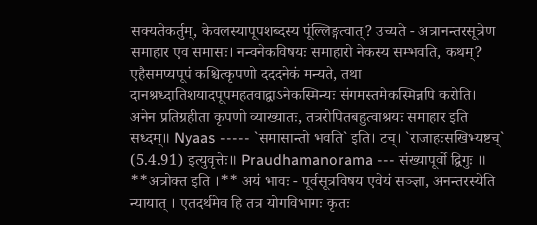सक्यतेकर्तुम्, केवलस्यापूपशब्दस्य पूंल्लिङ्गत्वात्? उच्यते - अत्रानन्तरसूत्रेण समाहार एव समासः। नन्वनेकविषयः समाहारो नेकस्य सम्भवति, कथम्? एहैसमप्यपूपं कश्चित्कृपणो दददनेकं मन्यते, तथा दानश्रध्दातिशयादपूपमहतवाद्वाऽनेकस्मिन्यः संगमस्तमेकस्मिन्नपि करोति। अनेन प्रतिग्रहीता कृपणो व्याख्यातः, तत्ररोपितबहुत्वाश्रयः समाहार इति सध्दम्॥ Nyaas ----- `समासान्तो भवति` इति। टच्। `राजाहःसखिभ्यष्टच्` (5.4.91) इत्युवृत्तेः॥ Praudhamanorama --- संख्यापूर्वो द्विगुः ॥ **अत्रोक्त इति ।** अयं भावः - पूर्वसूत्रविषय एवेयं सञ्ज्ञा, अनन्तरस्येति न्यायात् । एतदर्थमेव हि तत्र योगविभागः कृतः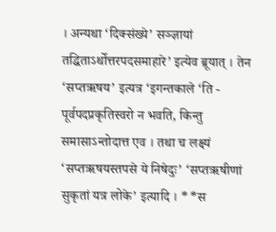। अन्यथा ‘दिक्संख्ये’ सञ्ज्ञायां तद्धिताऽर्थोत्तरपदसमाहारे’ इत्येव ब्रूयात् । तेन ‘सप्तऋषय’ इत्यत्र ‘इगन्तकाले ‘ति - पूर्वपदप्रकृतिस्वरो न भवति, किन्तु समासाऽन्तोदात्त एव । तथा च लक्ष्यं ‘सप्तऋषयस्तपसे ये निषेदुः’ ‘सप्तऋषीणां सुकृतां यत्र लोके’ इत्यादि । **स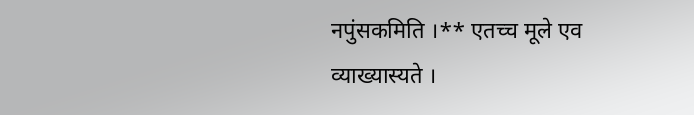नपुंसकमिति ।** एतच्च मूले एव व्याख्यास्यते ।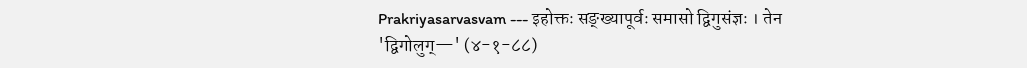Prakriyasarvasvam --- इहोक्तः सङ्ख्यापूर्वः समासो द्विगुसंज्ञः । तेन 'द्विगोलुग्—' (४-१-८८)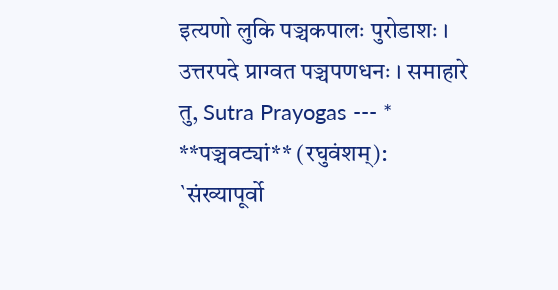इत्यणो लुकि पञ्चकपालः पुरोडाशः । उत्तरपदे प्राग्वत पञ्चपणधनः । समाहारे तु, Sutra Prayogas --- * **पञ्चवट्यां** (रघुवंशम्): `संख्यापूर्वो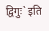द्विगुः` इति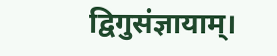द्विगुसंज्ञायाम्।